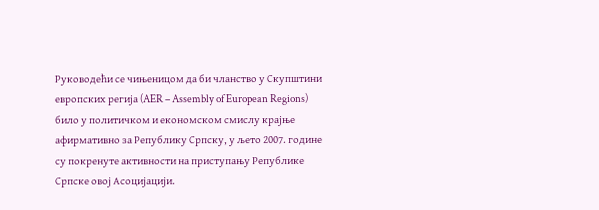Руководећи се чињеницом да би чланство у Скупштини европских регија (AER – Assembly of European Regions) било у политичком и економском смислу крајње афирмативно за Републику Српску, у љето 2007. године су покренуте активности на приступању Републике Српске овој Асоцијацији.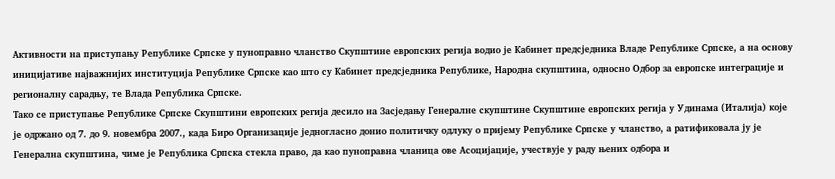Активности на приступању Републике Српске у пуноправно чланство Скупштине европских регија водио је Кабинет предсједника Владе Републике Српске, а на основу иницијативе најважнијих институција Републике Српске као што су Кабинет предсједника Републике, Народна скупштина, односно Одбор за европске интеграције и регионалну сарадњу, те Влада Република Српске.
Тако се приступање Републике Српске Скупштини европских регија десило на Засједању Генералне скупштине Скупштине европских регија у Удинама (Италија) које је одржано од 7. до 9. новембра 2007., када Биро Организације једногласно донио политичку одлуку о пријему Републике Српске у чланство, а ратификовала ју је Генерална скупштина, чиме је Република Српска стекла право, да као пуноправна чланица ове Асоцијације, учествује у раду њених одбора и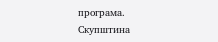програма.
Скупштина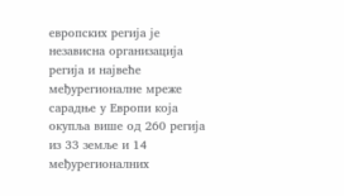европских регија је независна организација регија и највеће међурегионалне мреже сарадње у Европи која окупља више од 260 регија из 33 земље и 14 међурегионалних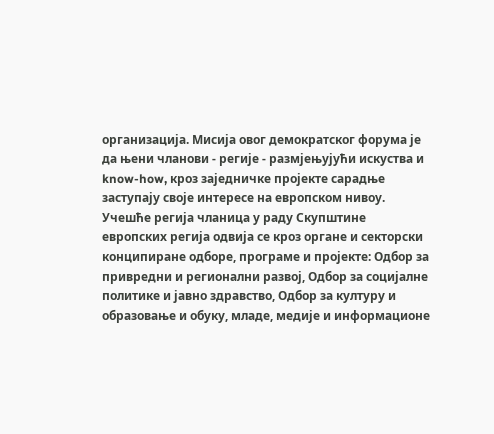организација. Мисија овог демократског форума је да њени чланови - регије - размјењујући искуства и know-how, кроз заједничке пројекте сарадње заступају своје интересе на европском нивоу. Учешће регија чланица у раду Скупштине европских регија одвија се кроз органе и секторски конципиране одборе, програме и пројекте: Одбор за привредни и регионални развој, Одбор за социјалне политике и јавно здравство, Одбор за културу и образовање и обуку, младе, медије и информационе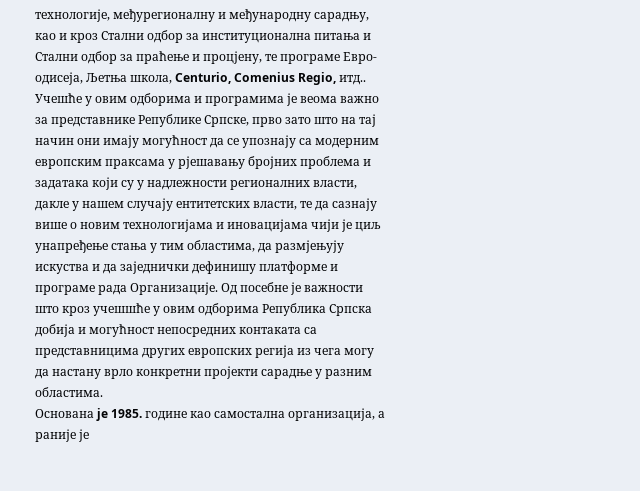технологије, међурегионалну и међународну сарадњу, као и кроз Стални одбор за институционална питања и Стални одбор за праћење и процјену, те програме Евро-одисеја, Љетња школа, Centurio, Comenius Regio, итд.. Учешће у овим одборима и програмима је веома важно за представнике Републике Српске, прво зато што на тај начин они имају могућност да се упознају са модерним европским праксама у рјешавању бројних проблема и задатака који су у надлежности регионалних власти, дакле у нашем случају ентитетских власти, те да сазнају више о новим технологијама и иновацијама чији је циљ унапређење стања у тим областима, да размјењују искуства и да заједнички дефинишу платформе и програме рада Организације. Од посебне је важности што кроз учешшће у овим одборима Република Српска добија и могућност непосредних контаката са представницима других европских регија из чега могу да настану врло конкретни пројекти сарадње у разним областима.
Основана je 1985. године као самостална организација, а раније је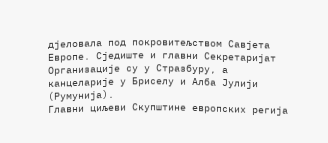дјеловала под покровитељством Савјета Европе. Сједиште и главни Секретаријат Организације су у Стразбуру, а канцеларијe у Бриселу и Алба Јулији (Румунија).
Главни циљеви Скупштине европских регија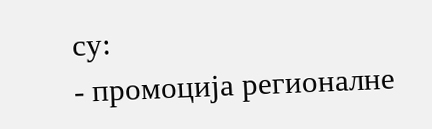су:
- промоција регионалне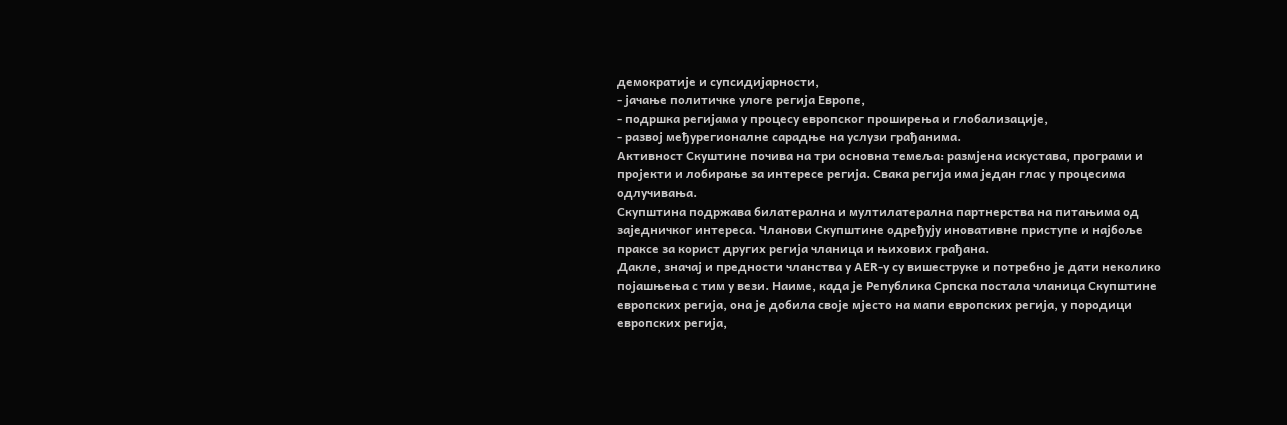демократије и супсидијарности,
- јачање политичке улоге регија Европе,
- подршка регијама у процесу европског проширења и глобализације,
- развој међурегионалне сарадње на услузи грађанима.
Активност Скуштине почива на три основна темеља: размјена искустава, програми и пројекти и лобирање за интересе регија. Свака регија има један глас у процесима одлучивања.
Скупштина подржава билатерална и мултилатерална партнерства на питањима од заједничког интереса. Чланови Скупштине одређују иновативне приступе и најбоље праксе за корист других регија чланица и њихових грађана.
Дакле, значај и предности чланства у АЕR-у су вишеструке и потребно је дати неколико појашњења с тим у вези. Наиме, када је Република Српска постала чланица Скупштине европских регија, она је добила своје мјесто на мапи европских регија, у породици европских регија,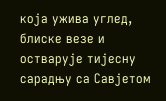која ужива углед, блиске везе и остварује тијесну сарадњу са Савјетом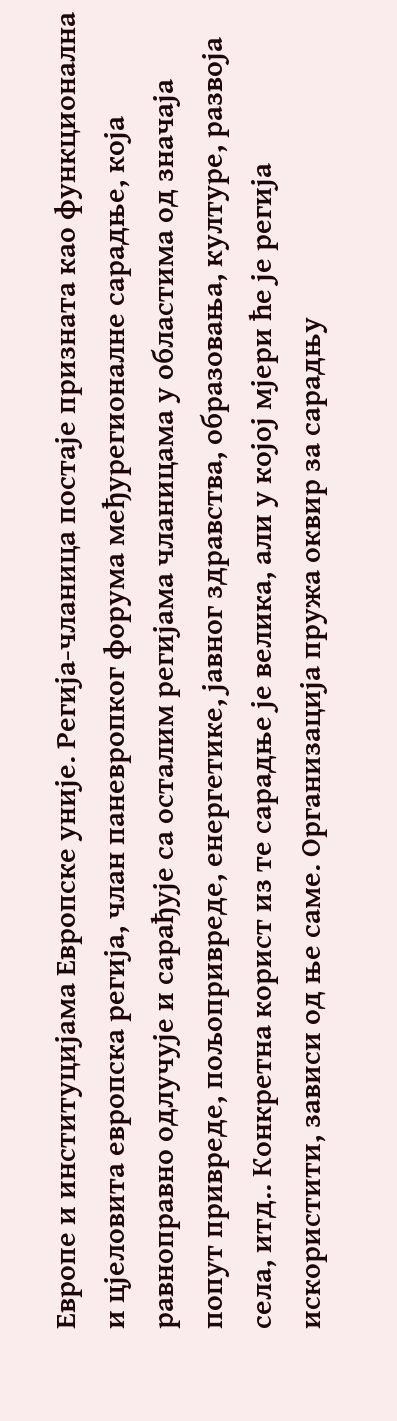Европе и институцијама Европске уније. Регија-чланица постаје призната као функционална и цјеловита европска регија, члан паневропког форума међурегионалне сарадње, која равноправно одлучује и сарађује са осталим регијама чланицама у областима од значаја попут привреде, пољопривреде, енергетике, јавног здравства, образовања, културе, развоја села, итд.. Конкретна корист из те сарадње је велика, али у којој мјери ће је регија искористити, зависи од ње саме. Организација пружа оквир за сарадњу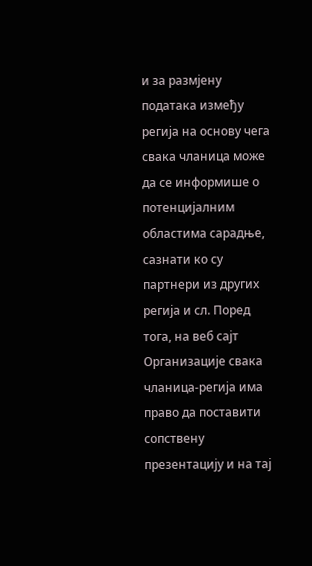и за размјену података између регија на основу чега свака чланица може да се информише о потенцијалним областима сарадње, сазнати ко су партнери из других регија и сл. Поред тога, на веб сајт Организације свака чланица-регија има право да поставити сопствену презентацију и на тај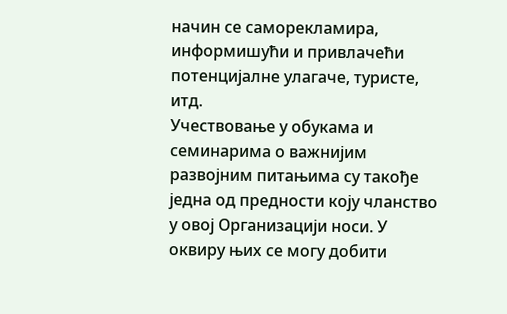начин се саморекламира, информишући и привлачећи потенцијалне улагаче, туристе, итд.
Учествовање у обукама и семинарима о важнијим развојним питањима су такође једна од предности коју чланство у овој Организацији носи. У оквиру њих се могу добити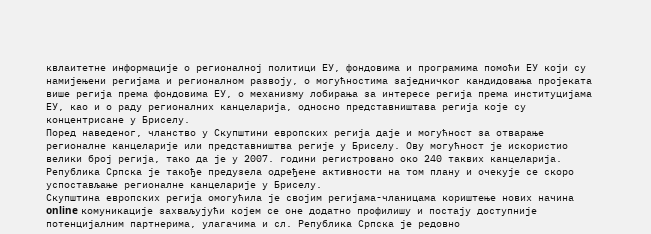квлаитетне информације о регионалној политици ЕУ, фондовима и програмима помоћи ЕУ који су намијењени регијама и регионалном развоју, о могућностима заједничког кандидовања пројеката више регија према фондовима ЕУ, о механизму лобирања за интересе регија према институцијама ЕУ, као и о раду регионалних канцеларија, односно представништава регија које су концентрисане у Бриселу.
Поред наведеног, чланство у Скупштини европских регија даје и могућност за отварање регионалне канцеларије или представништва регије у Бриселу. Ову могућност је искористио велики број регија, тако да је у 2007. години регистровано око 240 таквих канцеларија. Република Српска је такође предузела одређене активности на том плану и очекује се скоро успостављање регионалне канцеларије у Бриселу.
Скупштина европских регија омогућила је својим регијама-чланицама кориштење нових начина online комуникације захваљујући којем се оне додатно профилишу и постају доступније потенцијалним партнерима, улагачима и сл. Република Српска је редовно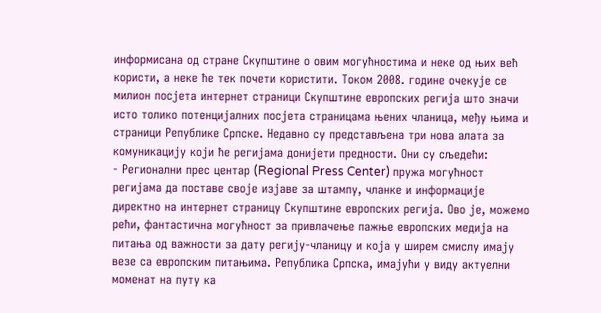информисана од стране Скупштине о овим могућностима и неке од њих већ користи, а неке ће тек почети користити. Током 2008. године очекује се милион посјета интернет страници Скупштине европских регија што значи исто толико потенцијалних посјета страницама њених чланица, међу њима и страници Републике Српске. Недавно су представљена три нова алата за комуникацију који ће регијама донијети предности. Они су сљедећи:
- Регионални прес центар (Regional Press Center) пружа могућност регијама да поставе своје изјаве за штампу, чланке и информације директно на интернет страницу Скупштине европских регија. Ово је, можемо рећи, фантастична могућност за привлачење пажње европских медија на питања од важности за дату регију-чланицу и која у ширем смислу имају везе са европским питањима. Република Српска, имајући у виду актуелни моменат на путу ка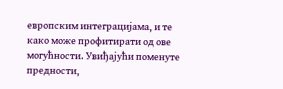европским интеграцијама, и те како може профитирати од ове могућности. Увиђајући поменуте предности,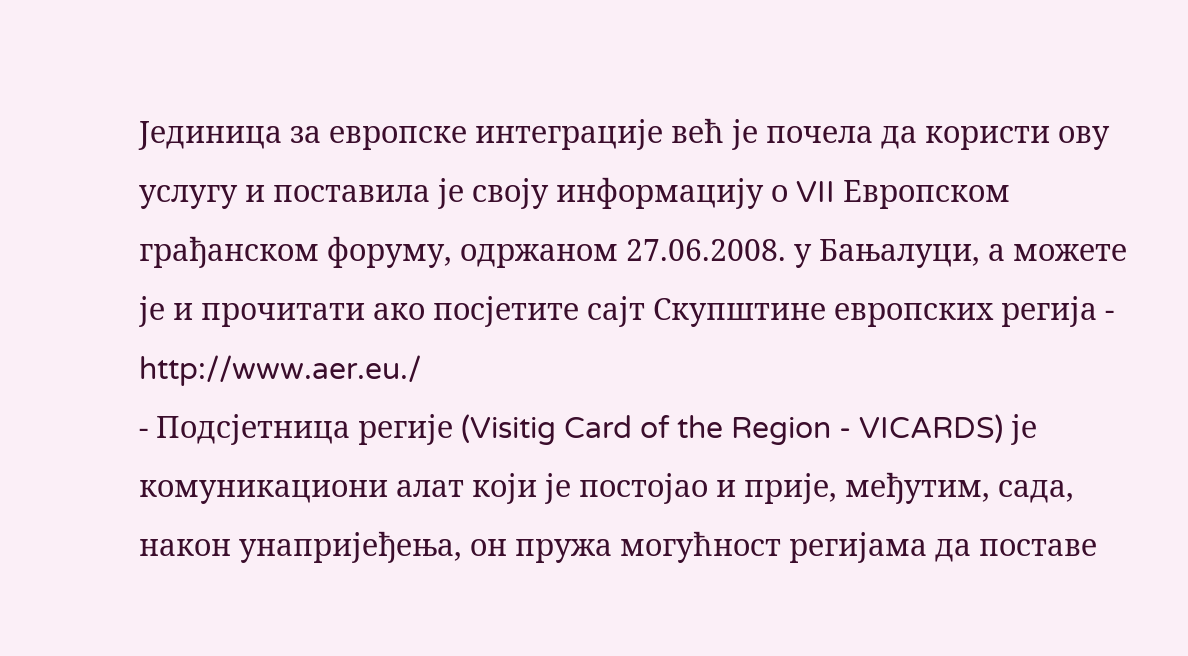Јединица за европске интеграције већ је почела да користи ову услугу и поставила је своју информацију о VII Европском грађанском форуму, одржаном 27.06.2008. у Бањалуци, а можете је и прoчитати ако посјетите сајт Скупштине европских регија - http://www.aer.eu./
- Подсјетница регије (Visitig Card of the Region - VICARDS) је комуникациони алат који је постојао и прије, међутим, сада, након унапријеђења, он пружа могућност регијама да поставе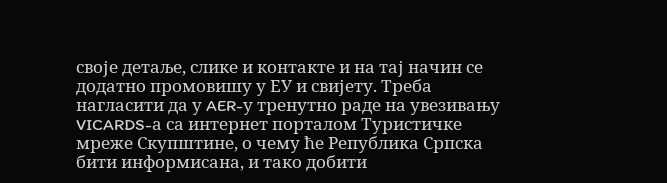своје детаље, слике и контакте и на тај начин се додатно промовишу у ЕУ и свијету. Треба нагласити да у AER-у тренутно раде на увезивању VICARDS-а са интернет порталом Туристичке мреже Скупштине, о чему ће Република Српска бити информисана, и тако добити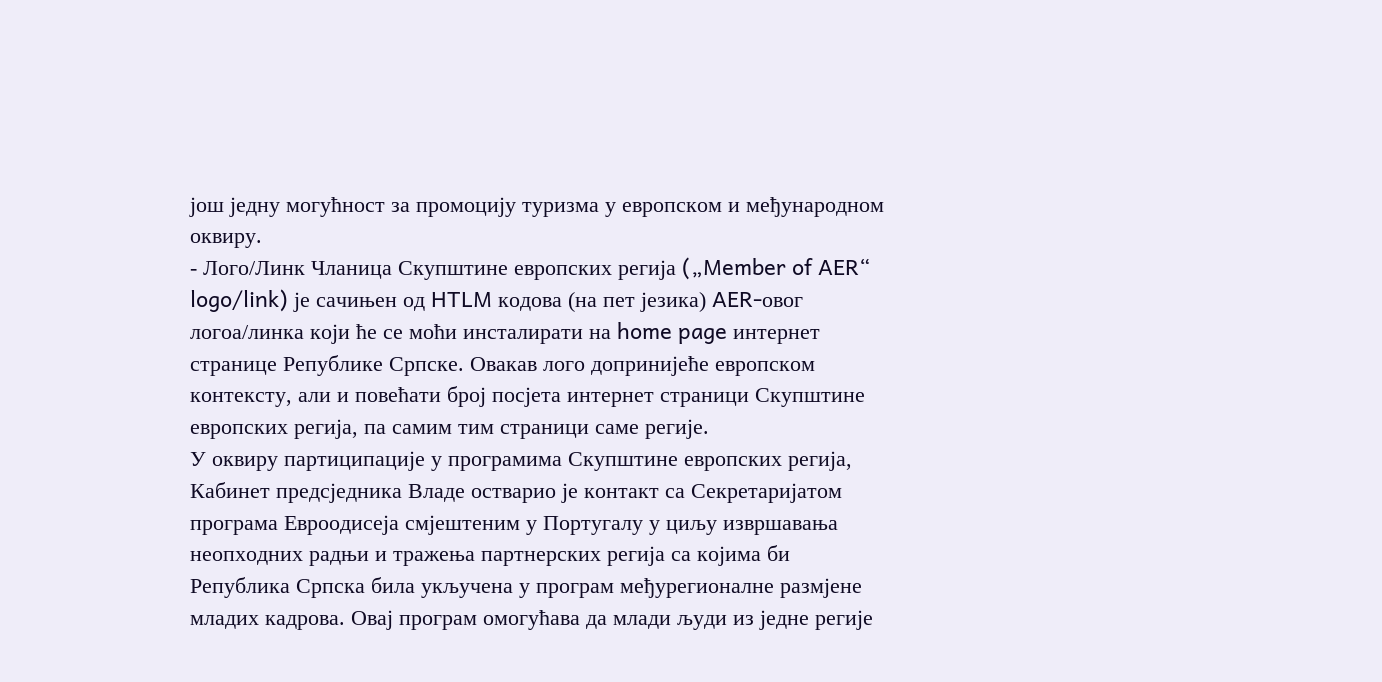још једну могућност за промоцију туризма у европском и међународном оквиру.
- Лого/Линк Чланица Скупштине европских регија („Member of AER“ logo/link) је сачињен од HTLM кодова (на пет језика) AER-овог логоа/линка који ће се моћи инсталирати на home page интернет странице Републике Српске. Овакав лого допринијеће европском контексту, али и повећати број посјета интернет страници Скупштине европских рeгија, па самим тим страници саме регије.
У оквиру партиципације у програмима Скупштине европских регија, Кабинет предсједника Владе остварио је контакт са Секретаријатом програма Евроодисеја смјештеним у Португалу у циљу извршавања неопходних радњи и тражења партнерских регија са којима би Република Српска била укључена у програм међурегионалне размјене младих кадрова. Овај програм омогућава да млади људи из једне регије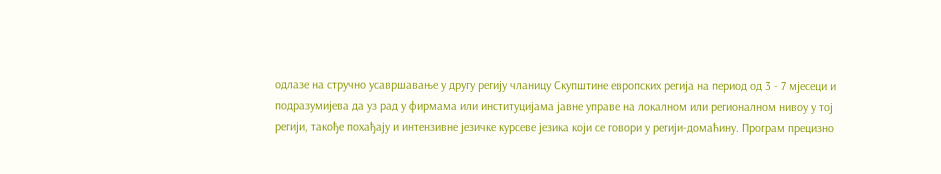одлазе на стручно усавршавање у другу регију чланицу Скупштине европских регија на период од 3 - 7 мјесеци и подразумијева да уз рад у фирмама или институцијама јавне управе на локалном или регионалном нивоу у тој регији, такође похађају и интензивне језичке курсеве језика који се говори у регији-домаћину. Програм прецизно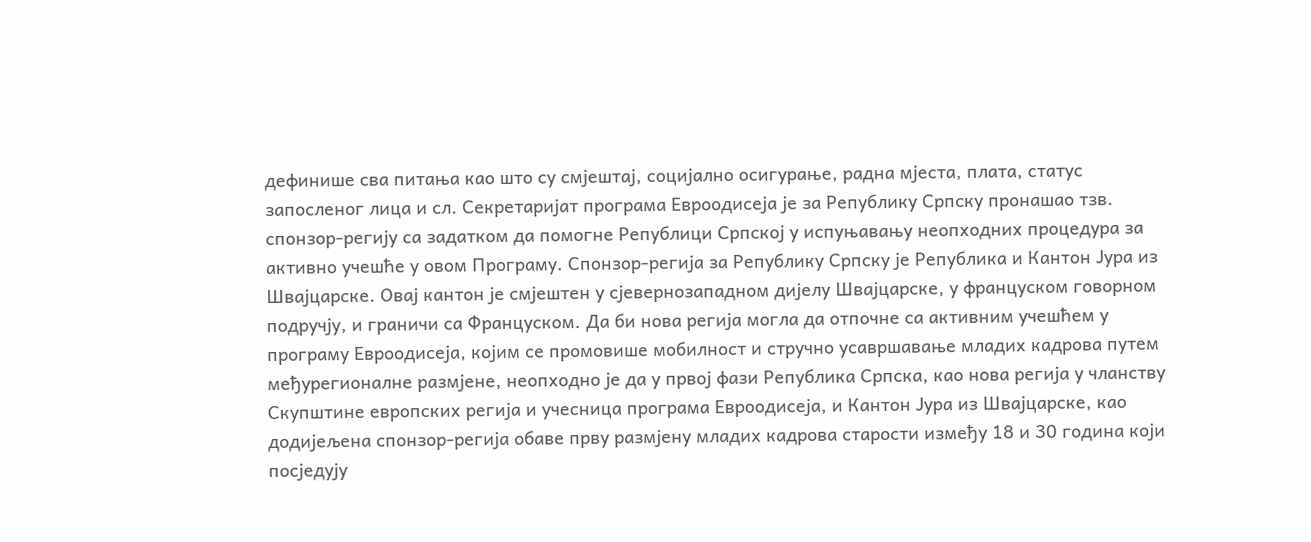дефинише сва питања као што су смјештај, социјално осигурање, радна мјеста, плата, статус запосленог лица и сл. Секретаријат програма Евроодисеја је за Републику Српску пронашао тзв. спонзор-регију са задатком да помогне Републици Српској у испуњавању неопходних процедура за активно учешће у овом Програму. Спонзор-регија за Републику Српску је Република и Кантон Јура из Швајцарске. Овај кантон је смјештен у сјевернозападном дијелу Швајцарске, у француском говорном подручју, и граничи са Француском. Да би нова регија могла да отпочне са активним учешћем у програму Евроодисеја, којим се промовише мобилност и стручно усавршавање младих кадрова путем међурегионалне размјене, неопходно је да у првој фази Република Српска, као нова регија у чланству Скупштине европских регија и учесница програма Евроодисеја, и Кантон Јура из Швајцарске, као додијељена спонзор-регија обаве прву размјену младих кадрова старости између 18 и 30 година који посједују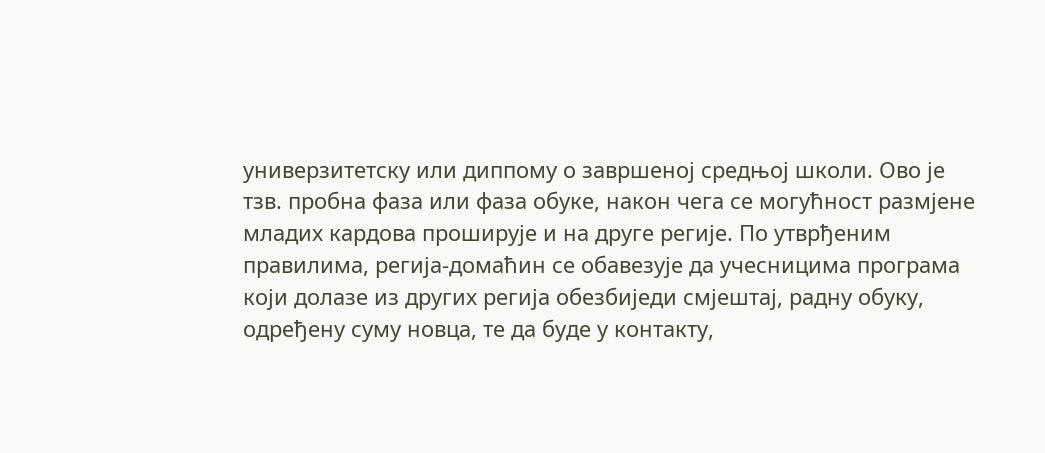универзитетску или диппому о завршеној средњој школи. Ово је тзв. пробна фаза или фаза обуке, након чега се могућност размјене младих кардова проширује и на друге регије. По утврђеним правилима, регија-домаћин се обавезује да учесницима програма који долазе из других регија обезбиједи смјештај, радну обуку, одређену суму новца, те да буде у контакту,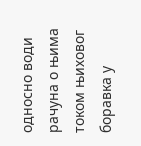односно води рачуна о њима током њиховог боравка у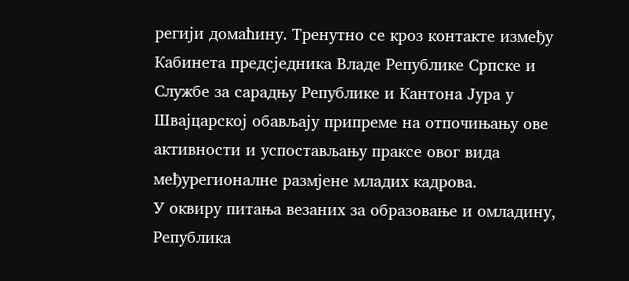регији домаћину. Тренутно се кроз контакте између Кабинета предсједника Владе Републике Српске и Службе за сарадњу Републике и Кантона Јура у Швајцарској обављају припреме на отпочињању ове активности и успостављању праксе овог вида међурегионалне размјене младих кадрова.
У оквиру питања везаних за образовање и омладину, Република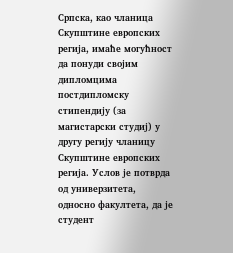Српска, као чланица Скупштине европских регија, имаће могућност да понуди својим дипломцима постдипломску стипендију (за магистарски студиј) у другу регију чланицу Скупштине европских регија. Услов је потврда од универзитета, односно факултета, да је студент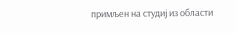примљен на студиј из области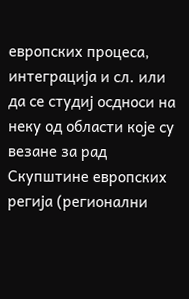европских процеса, интеграција и сл. или да се студиј осдноси на неку од области које су везане за рад Скупштине европских регија (регионални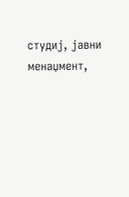студиј, јавни менаџмент,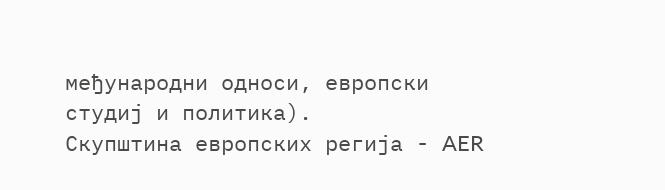међународни односи, европски студиј и политика).
Скупштина европских регија - AER